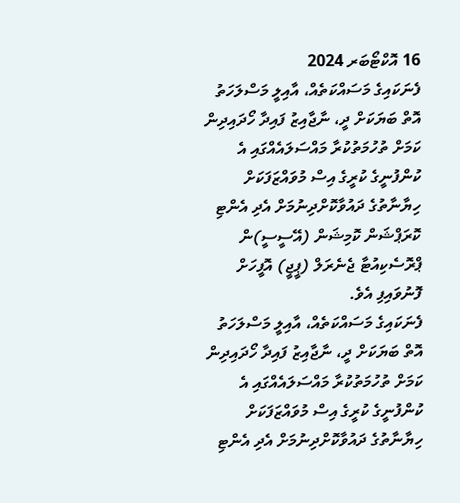16 އޮކްޓޯބަރ 2024
ފެނަކައިގެ މަސައްކަތެއް، އާއިލީ މަސްލަހަތު އޮތް ބަޔަކަށް ދީ، ނާޖާއިޒު ފައިދާ ހޯދައިދިން ކަމަށް ތުހުމަތުކުރާ މައްސަލައެއްގައި އެ ކުންފުނީގެ ކުރީގެ އިސް މުވައްޒަފަކަށް ހިޔާނާތުގެ ދައުވާކޮށްދިނުމަށް އެދި އެންޓި ކޮރަޕްޝަން ކޮމިޝަން (އޭސީސީ)ން ޕްރޮސެކިއުޓާ ޖެނެރަލް (ޕީޖީ) އޮފީހަށް ފޮނުވައިފި އެވެ.
ފެނަކައިގެ މަސައްކަތެއް، އާއިލީ މަސްލަހަތު އޮތް ބަޔަކަށް ދީ، ނާޖާއިޒު ފައިދާ ހޯދައިދިން ކަމަށް ތުހުމަތުކުރާ މައްސަލައެއްގައި އެ ކުންފުނީގެ ކުރީގެ އިސް މުވައްޒަފަކަށް ހިޔާނާތުގެ ދައުވާކޮށްދިނުމަށް އެދި އެންޓި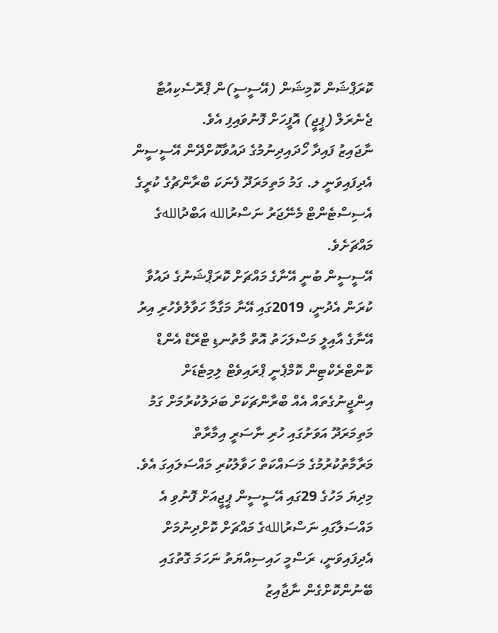ކޮރަޕްޝަން ކޮމިޝަން (އޭސީސީ)ން ޕްރޮސެކިއުޓާ ޖެނެރަލް (ޕީޖީ) އޮފީހަށް ފޮނުވައިފި އެވެ.
ނާޖައިޒު ފައިދާ ހޯދައިދިނުމުގެ ދައުވާކޮށްދޭން އޭސީސީން އެދިފައިވަނީ ލ. ގަމު މަތިމަރަދޫ ފެނަކަ ބްރާންޗުގެ ކުރީގެ އެސިސްޓެންޓް މެނޭޖަރު ނަސްރުالله އަބްދުاللهގެ މައްޗަށެވެ.
އޭސީސީން ބުނީ އޭނާގެ މައްޗަށް ކޮރަޕްޝަނުގެ ދައުވާ ކުރަން އެދުނީ، 2019ގައި އޭނާ މަގާމާ ހަވާލުވެހުރި އިރު އޭނާގެ އާއިލީ މަސްލަހަތު އޮތް މާތުނޑި ޓްރޭޑް އެންޑް ކޮންޓްރެކްޓިން ކޮމްޕެނީ ޕްރައިވެޓް ލިމިޓެޑަށް އިންޖީނުގެތައް އެއް ބްރާންޗަކަށް ބަދަލުކުރުމަށް ގަމު މަތިމަރަދޫ އަވަށުގައި ހުރި ނާސަރީ އިމާރާތް މަރާމާތުކުރުމުގެ މަސައްކަތް ހަވާލުކުރި މައްސަލައިގަ އެވެ.
މިދިޔަ މަހުގެ 29ގައި އޭސީސީން ޕީޖީއަށް ފޮނުވި އެ މައްސަލާގައި ނަސްރުاللهގެ މައްޗަށް ކޮށްދިނުމަށް އެދިފައިވަނީ، ރަސްމީ ހައިސިއްޔަތު ނަހަމަ ގޮތުގައި ބޭނުންކޮށްގެން ނާޖާއިޒު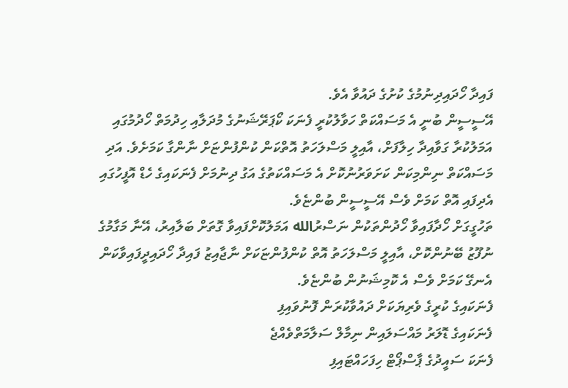ފައިދާ ހޯދައިދިނުމުގެ ކުށުގެ ދައުވާ އެވެ.
އޭސީސީން ބުނީ އެ މަސައްކަތް ހަވާލުކުރީ ފެނަކަ ކޯޕަރޭޝަނުގެ މުދަލާއި ހިދުމަތް ހޯދުމުގައި އަމަލުކުރާ ގަވާއިދާ ހިލާފަށް، އާއިލީ މަސްލަހަތު އޮތްކަން ކުންފުންޏަށް ނާންގާ ކަމަށެވެ. އަދި މަސައްކަތް ނިންމިކަން ކަށަވަރުނުކޮށް އެ މަސައްކަތުގެ އަގު ދިނުމަށް ފެނަކައިގެ ހެޑް އޮފީހުގައި އެދިފައި އޮތް ކަމަށް ވެސް އޭސީސީން ބުންޏެވެ.
ތަހުގީގަށް ހޯދާފައިވާ ހޯދުންތަކުން ނަސްރުالله އަމަލުކޮށްފައިވާ ގޮތަށް ބަލާއިރު، އޭނާ މަގާމުގެ ނުފޫޒު ބޭނުންކޮށް، އާއިލީ މަސްލަހަތު އޮތް ކުންފުންޏަކަށް ނާޖާއިޒު ފައިދާ ހޯދައިދީފައިވާކަން އެނގޭ ކަމަށް ވެސް އެ ކޮމިޝަނުން ބުންޏެވެ.
ފެނަކައިގެ ކުރީގެ ވެރިޔަކަށް ދައުވާކުރަން ފޮނުވައިފި
ފެނަކައިގެ ޑޮލަރު މައްސަލައިން ނިމާލް ސަލާމަތްވެއްޖެ
ފެނަކަ ސައީދުގެ ޕާސްޕޯޓް ހިފަހައްޓައިފި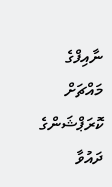ނާއިފްގެ މައްޗަށް ކޮރަޕްޝަންގެ ދައުވާ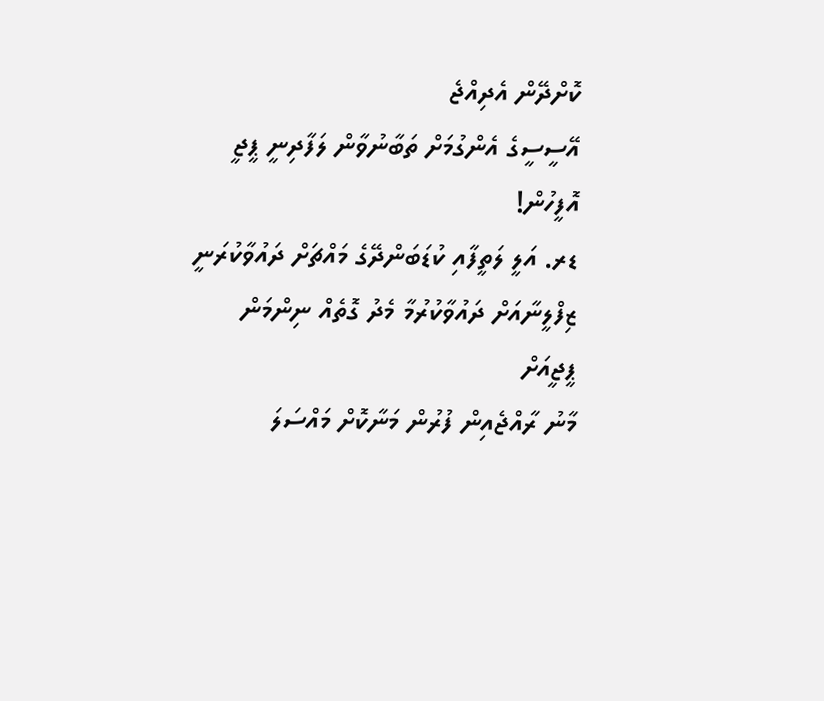ކޮށްދޭން އެދިއްޖެ
އޭސީސީގެ އެންގުމަށް ތަބާނުވާން ލަފާދިނީ ޕީޖީ އޮފީހުން!
ޑރ. އަލީ ލަތީފާއި ކުޑަބަންދޭގެ މައްޗަށް ދައުވާކުރަނީ
ޒިފްލީނާއަށް ދައުވާކުރުމާ މެދު ގޮތެއް ނިންމަން ޕީޖީއަށް
މާނު ރާއްޖެއިން ފުރުން މަނާކޮށް މައްސަލަ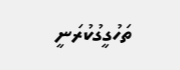ތަހުގީގުކުރަނީ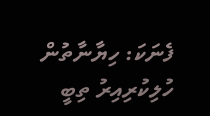ފެނަކަ: ހިޔާނާތުން ހުލިކުރިއިރު ތިބީ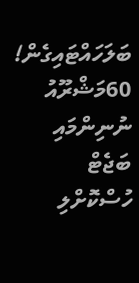ބަލަހައްޓައިގެން!
60މަޝްރޫއު ނުނިންމައި ބަޖެޓް ހުސްކޮށްލި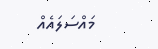މައްސަލައެއް